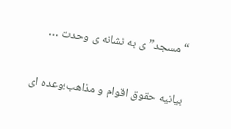“مسجد”ی به نشانه ی وحدت …

بیانیه حقوق اقوام و مذاهب؛وعده ای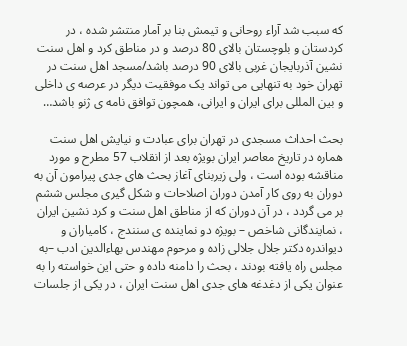که سبب شد آراء روحانی و تیمش بنا بر آمار منتشر شده ، در کردستان و بلوچستان بالای 80 درصد و در مناطق کرد و اهل سنت نشین آذربایجان غربی بالای 90 درصد باشد/مسجد اهل سنت در تهران خود به تنهایی می تواند یک موفقیت دیگر در عرصه ی داخلی و بین المللی برای ایران و ایرانی، همچون توافق نامه ی ژنو باشد…

بحث احداث مسجدی در تهران برای عبادت و نیایش اهل سنت هماره در تاریخ معاصر ایران بویژه بعد از انقلاب 57 مطرح و مورد مناقشه بوده است ، ولی زیربنای آغاز بحث های جدی پیرامون آن به دوران به روی کار آمدن دوران اصلاحات و شکل گیری مجلس ششم بر می گردد ، در آن دوران که از مناطق اهل سنت و کرد نشین ایران ، نمایندگانی شاخص – بویژه دو نماینده ی سنندج ، کامیاران و دیواندره دکتر جلال جلالی زاده و مرحوم مهندس بهاءالدین ادب –به مجلس راه یافته بودند ، بحث را دامنه داده و حتی این خواسته را به عنوان یکی از دغدغه های جدی اهل سنت ایران ، در یکی از جلسات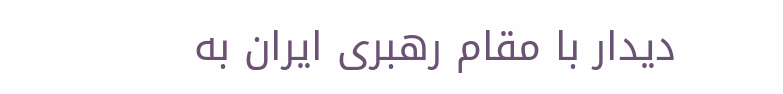دیدار با مقام رهبری ایران به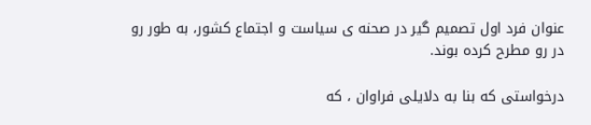عنوان فرد اول تصمیم گیر در صحنه ی سیاست و اجتماع کشور، به طور رو در رو مطرح کرده بوند.

درخواستی که بنا به دلایلی فراوان ، که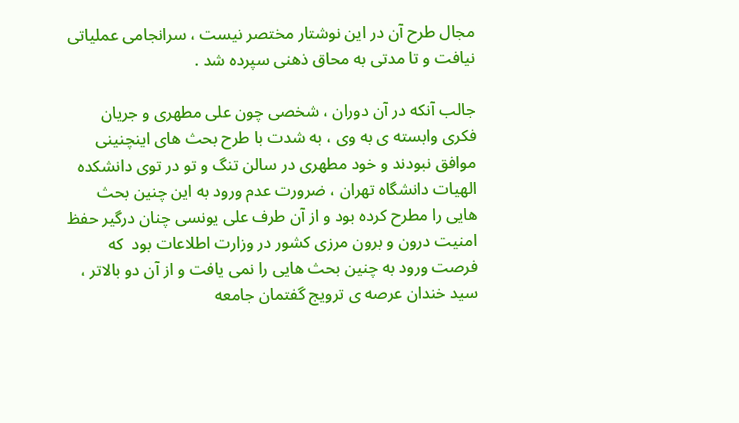مجال طرح آن در این نوشتار مختصر نیست ، سرانجامی عملیاتی نیافت و تا مدتی به محاق ذهنی سپرده شد .

جالب آنکه در آن دوران ، شخصی چون علی مطهری و جریان فکری وابسته ی به وی ، به شدت با طرح بحث های اینچنینی موافق نبودند و خود مطهری در سالن تنگ و تو در توی دانشکده الهیات دانشگاه تهران ، ضرورت عدم ورود به این چنین بحث هایی را مطرح کرده بود و از آن طرف علی یونسی چنان درگیر حفظ امنیت درون و برون مرزی کشور در وزارت اطلاعات بود  که فرصت ورود به چنین بحث هایی را نمی یافت و از آن دو بالاتر ، سید خندان عرصه ی ترویج گفتمان جامعه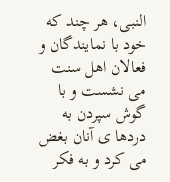النبی، هر چند که خود با نمایندگان و فعالان اهل سنت می نشست و با گوش سپردن به دردها ی آنان بغض می کرد و به فکر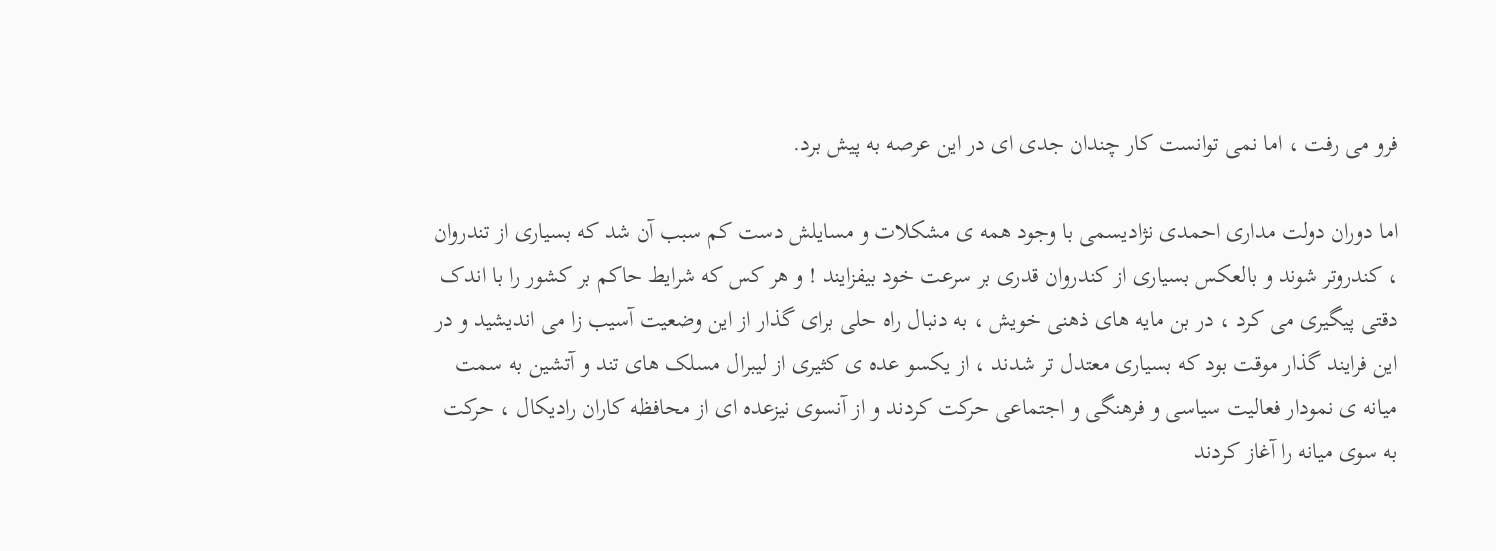فرو می رفت ، اما نمی توانست کار چندان جدی ای در این عرصه به پیش برد.

اما دوران دولت مداری احمدی نژادیسمی با وجود همه ی مشکلات و مسایلش دست کم سبب آن شد که بسیاری از تندروان ، کندروتر شوند و بالعکس بسیاری از کندروان قدری بر سرعت خود بیفزایند ! و هر کس که شرایط حاکم بر کشور را با اندک دقتی پیگیری می کرد ، در بن مایه های ذهنی خویش ، به دنبال راه حلی برای گذار از این وضعیت آسیب زا می اندیشید و در این فرایند گذار موقت بود که بسیاری معتدل تر شدند ، از یکسو عده ی کثیری از لیبرال مسلک های تند و آتشین به سمت میانه ی نمودار فعالیت سیاسی و فرهنگی و اجتماعی حرکت کردند و از آنسوی نیزعده ای از محافظه کاران رادیکال ، حرکت به سوی میانه را آغاز کردند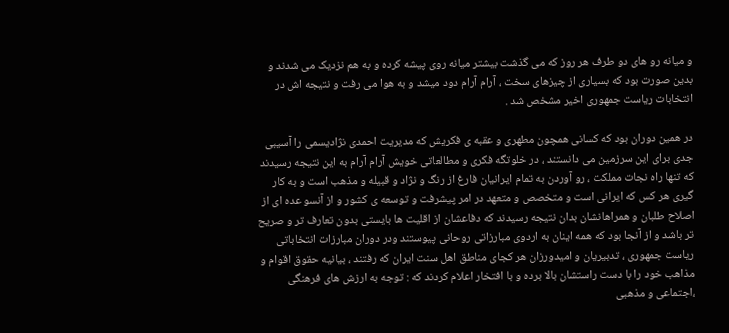و میانه رو های دو طرف هر روز که می گذشت بیشتر میانه روی پیشه کرده و به هم نزدیک می شدند و بدین صورت بود که بسیاری از چیزهای سخت ، آرام آرام دود میشد و به هوا می رفت و نتیجه اش در انتخابات ریاست جمهوری اخیر مشخص شد .

در همین دوران بود که کسانی همچون مطهری و عقبه ی فکریش که مدیریت احمدی نژادیسمی را آسیبی جدی برای این سرزمین می دانستند ، در خلوتگه فکری و مطالعاتی خویش آرام آرام به این نتیجه رسیدند که تنها راه نجات مملکت ، رو آوردن به تمام ایرانیان فارغ از رنگ و نژاد و قبیله و مذهب است و به کار گیری هر کس که ایرانی است و متخصص و متعهد در امر پیشرفت و توسعه ی کشور و از آنسو عده ای از اصلاح طلبان و همراهانشان بدان نتیجه رسیدند که دفاعشان از اقلیت ها بایستی بدون تعارف تر و صریح تر باشد و از آنجا بود که همه اینان به اردوی مبارزاتی روحانی پیوستند ودر دوران مبارزات انتخاباتی ریاست جمهوری ، تدبیریان و امیدورزان هر کجای مناطق اهل سنت ایران که رفتند ، بیانیه حقوق اقوام و مذاهب خود را با دست راستشان بالا برده و با افتخار اعلام کردند که : توجه به ارزش های فرهنگی ،اجتماعی و مذهبی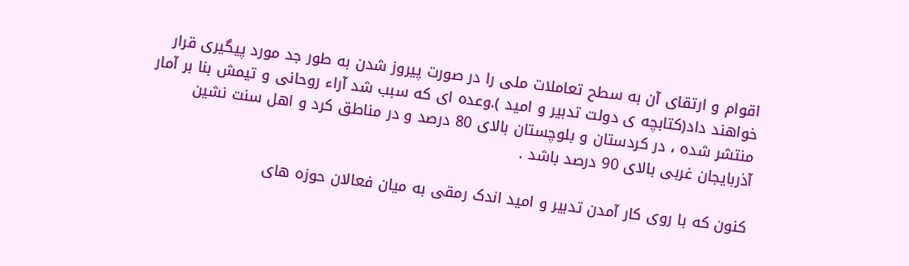اقوام و ارتقای آن به سطح تعاملات ملی را در صورت پیروز شدن به طور جد مورد پیگیری قرار خواهند داد(کتابچه ی دولت تدبیر و امید ).وعده ای که سبب شد آراء روحانی و تیمش بنا بر آمار منتشر شده ، در کردستان و بلوچستان بالای 80 درصد و در مناطق کرد و اهل سنت نشین آذربایجان غربی بالای 90 درصد باشد .

کنون که با روی کار آمدن تدبیر و امید اندک رمقی به میان فعالان حوزه های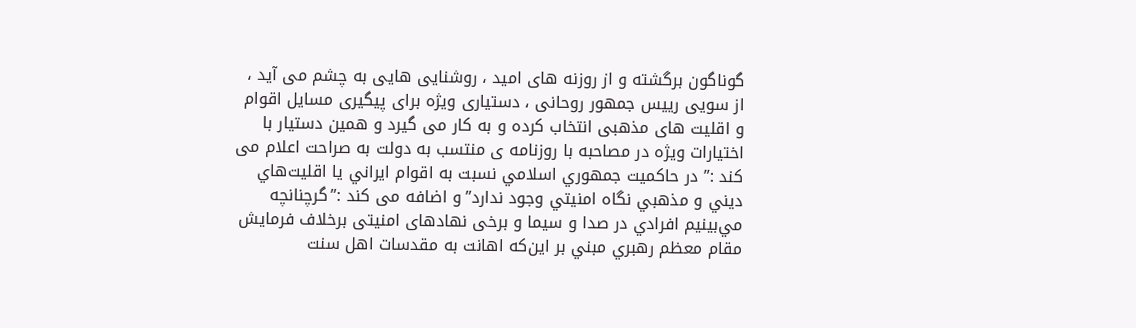گوناگون برگشته و از روزنه های امید ، روشنایی هایی به چشم می آید ، از سویی رییس جمهور روحانی ، دستیاری ویژه برای پیگیری مسایل اقوام و اقلیت های مذهبی انتخاب کرده و به کار می گیرد و همین دستیار با اختیارات ویژه در مصاحبه با روزنامه ی منتسب به دولت به صراحت اعلام می کند :” در حاکميت جمهوري اسلامي نسبت به اقوام ايراني يا اقليت‌هاي ديني و مذهبي نگاه امنيتي وجود ندارد”و اضافه می کند :”گرچنانچه مي‌بينيم افرادي در صدا و سيما و برخی نهادهای امنیتی برخلاف فرمايش مقام معظم رهبري مبني بر اين‌كه اهانت به مقدسات اهل سنت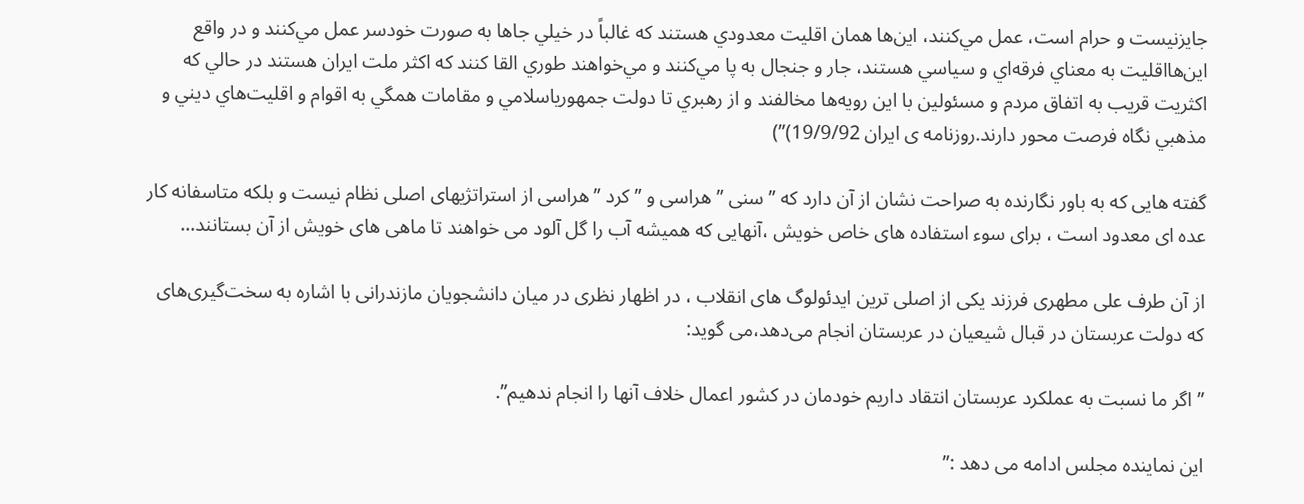جايزنيست و حرام است، عمل مي‌کنند، اين‌ها همان اقليت معدودي هستند که غالباً در خيلي جاها به صورت خودسر عمل مي‌کنند و در واقع اين‌هااقليت به معناي فرقه‌اي و سياسي هستند، جار و جنجال به پا مي‌کنند و مي‌خواهند طوري القا کنند که اکثر ملت ايران هستند در حالي که اکثريت قريب به اتفاق مردم و مسئولين با اين رويه‌ها مخالفند و از رهبري تا دولت جمهورياسلامي و مقامات همگي به اقوام و اقليت‌هاي ديني و مذهبي نگاه فرصت محور دارند.روزنامه ی ایران 19/9/92)”)

گفته هایی که به باور نگارنده به صراحت نشان از آن دارد که ” سنی ” هراسی و ” کرد ” هراسی از استراتژیهای اصلی نظام نیست و بلکه متاسفانه کار عده ای معدود است ، برای سوء استفاده های خاص خویش ،آنهایی که همیشه آب را گل آلود می خواهند تا ماهی های خویش از آن بستانند…

از آن طرف علی مطهری فرزند یکی از اصلی ترین ایدئولوگ های انقلاب ، در اظهار نظری در میان دانشجویان مازندرانی با اشاره به سخت‌گیری‌های که دولت عربستان در قبال شیعیان در عربستان انجام می‌دهد،می گوید:

” اگر ما نسبت به عملکرد عربستان انتقاد داریم خودمان در کشور اعمال خلاف آنها را انجام ندهیم”.

این نماینده مجلس ادامه می دهد :”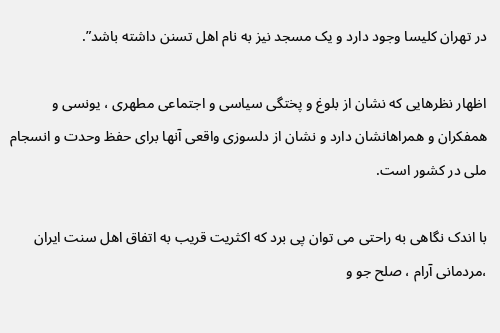در تهران کلیسا وجود دارد و یک مسجد نیز به نام اهل تسنن داشته باشد”.

اظهار نظرهایی که نشان از بلوغ و پختگی سیاسی و اجتماعی مطهری ، یونسی و همفکران و همراهانشان دارد و نشان از دلسوزی واقعی آنها برای حفظ وحدت و انسجام ملی در کشور است.

با اندک نگاهی به راحتی می توان پی برد که اکثریت قریب به اتفاق اهل سنت ایران ،مردمانی آرام ، صلح جو و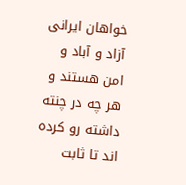خواهان ایرانی آزاد و آباد و امن هستند و هر چه در چنته داشته رو کرده اند تا ثابت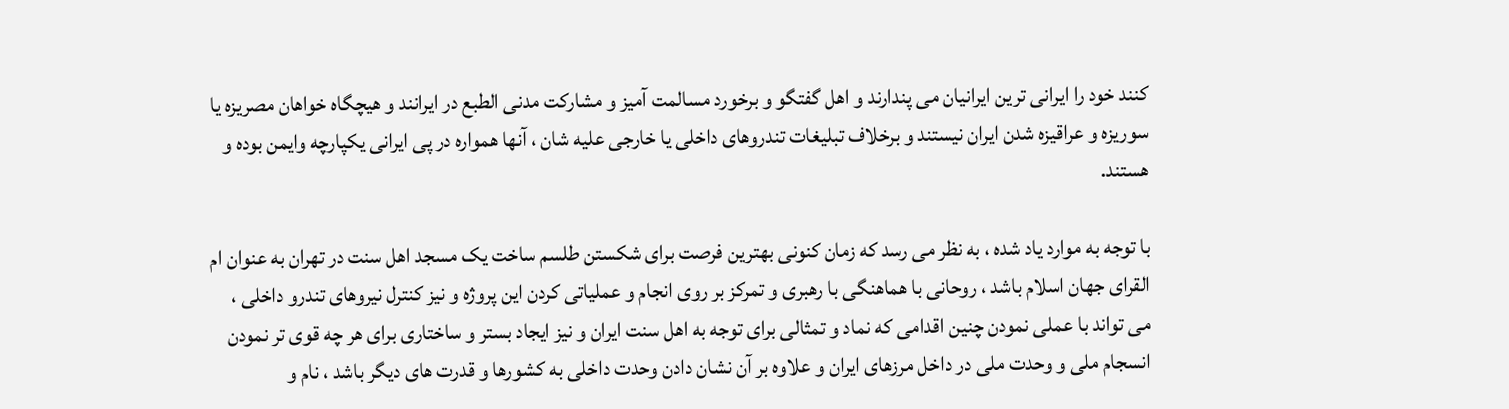کنند خود را ایرانی ترین ایرانیان می پندارند و اهل گفتگو و برخورد مسالمت آمیز و مشارکت مدنی الطبع در ایرانند و هیچگاه خواهان مصریزه یا سوریزه و عراقیزه شدن ایران نیستند و برخلاف تبلیغات تندروهای داخلی یا خارجی علیه شان ، آنها همواره در پی ایرانی یکپارچه وایمن بوده و هستند.

با توجه به موارد یاد شده ، به نظر می رسد که زمان کنونی بهترین فرصت برای شکستن طلسم ساخت یک مسجد اهل سنت در تهران به عنوان ام القرای جهان اسلام باشد ، روحانی با هماهنگی با رهبری و تمرکز بر روی انجام و عملیاتی کردن این پروژه و نیز کنترل نیروهای تندرو داخلی ، می تواند با عملی نمودن چنین اقدامی که نماد و تمثالی برای توجه به اهل سنت ایران و نیز ایجاد بستر و ساختاری برای هر چه قوی تر نمودن انسجام ملی و وحدت ملی در داخل مرزهای ایران و علاوه بر آن نشان دادن وحدت داخلی به کشورها و قدرت های دیگر باشد ، نام و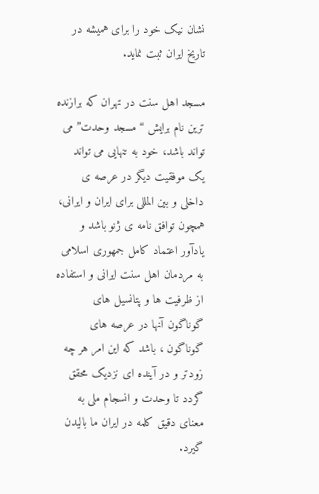نشان نیک خود را برای همیشه در تاریخ ایران ثبت نماید.

مسجد اهل سنت در تهران که برازنده ترین نام برایش “مسجد وحدت” می تواند باشد، خود به تنهایی می تواند یک موفقیت دیگر در عرصه ی داخلی و بین المللی برای ایران و ایرانی، همچون توافق نامه ی ژنو باشد و یادآور اعتماد کامل جمهوری اسلامی به مردمان اهل سنت ایرانی و استفاده از ظرفیت ها و پتانسیل های گوناگون آنها در عرصه های گوناگون ، باشد که این امر هر چه زودتر و در آینده ای نزدیک محقق گردد تا وحدت و انسجام ملی به معنای دقیق کلمه در ایران ما بالیدن گیرد.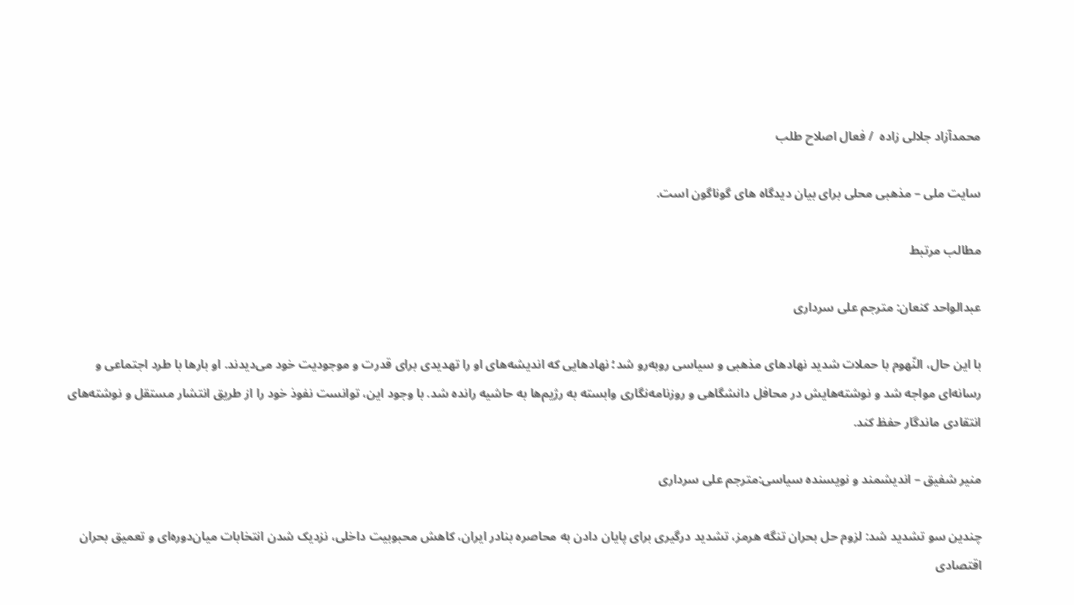محمدآزاد جلالی زاده  / فعال اصلاح طلب

سایت ملی – مذهبی محلی برای بیان دیدگاه های گوناگون است.

مطالب مرتبط

عبدالواحد كنعان: مترجم علی سرداری

با این حال، النّهوم با حملات شدید نهادهای مذهبی و سیاسی روبه‌رو شد؛ نهادهایی که اندیشه‌های او را تهدیدی برای قدرت و موجودیت خود می‌دیدند. او بارها با طرد اجتماعی و رسانه‌ای مواجه شد و نوشته‌هایش در محافل دانشگاهی و روزنامه‌نگاری وابسته به رژیم‌ها به حاشیه رانده شد. با وجود این، توانست نفوذ خود را از طریق انتشار مستقل و نوشته‌های انتقادی ماندگار حفظ کند.

منیر شفیق – اندیشمند و نویسنده سیاسی:مترجم علی سرداری

چندین سو تشدید شد: لزوم حل بحران تنگه هرمز، تشدید درگیری برای پایان دادن به محاصره بنادر ایران، کاهش محبوبیت داخلی، نزدیک شدن انتخابات میان‌دوره‌ای و تعمیق بحران اقتصادی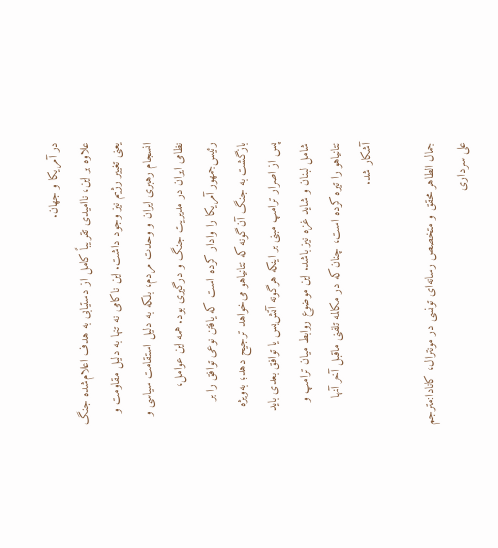در آمریکا و جهان.
علاوه بر این، ناامیدی تقریباً کامل از دستیابی به هدف اعلام‌شده جنگ یعنی تغییر رژیم نیز وجود داشت. این ناکامی نه تنها به دلیل مقاومت و انسجام رهبری ایران و وحدت مردم، بلکه به دلیل استقامت سیاسی و نظامی ایران در مدیریت جنگ و درگیری بود. همه این عوامل، رئیس‌جمهور آمریکا را وادار کرده است که یافتن نوعی توافق را بر بازگشت به جنگ آن‌گونه که نتانیاهو می‌خواهد ترجیح دهد؛ به‌ویژه پس از اصرار ترامپ مبنی بر اینکه هرگونه آتش‌بس یا توافق بعدی باید شامل لبنان و شاید غزه نیز باشد. این موضوع روابط میان ترامپ و نتانیاهو را تیره کرده است، چنان‌که در مکالمه تلفنی ماقبل آخر آنها آشکار شد.

جمال الطاهر محقق و متخصص رسانه‌ای تونسی در مونترال، کانادا:مترجم علی سرداری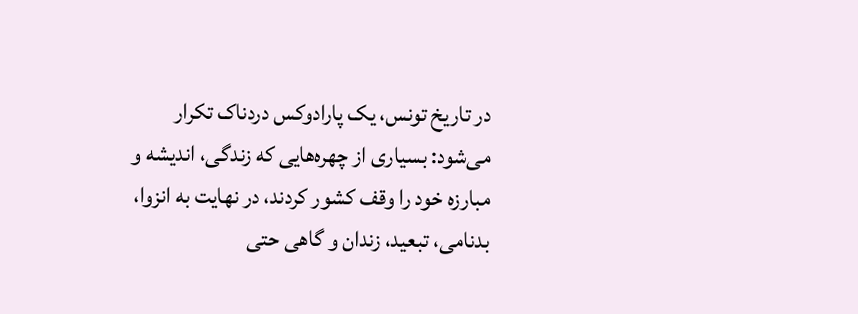در تاریخ تونس، یک پارادوکس دردناک تکرار می‌شود: بسیاری از چهره‌هایی که زندگی، اندیشه و مبارزه خود را وقف کشور کردند، در نهایت به انزوا، بدنامی، تبعید، زندان و گاهی حتی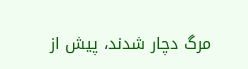مرگ دچار شدند، پیش از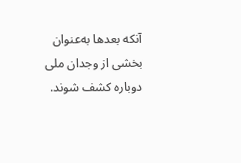آنکه بعدها به‌عنوان بخشی از وجدان ملی دوباره کشف شوند.